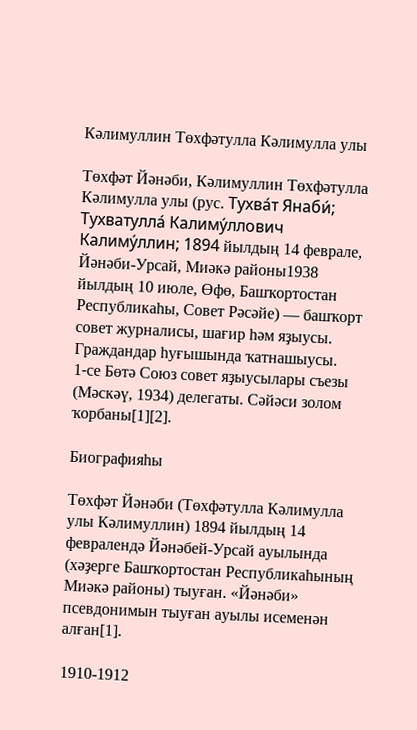Кәлимуллин Төхфәтулла Кәлимулла улы

Төхфәт Йәнәби, Кәлимуллин Төхфәтулла Кәлимулла улы (рус. Тухва́т Янаби́; Тухватулла́ Калиму́ллович Калиму́ллин; 1894 йылдың 14 феврале, Йәнәби-Урсай, Миәкә районы1938 йылдың 10 июле, Өфө, Башҡортостан Республикаhы, Совет Рәсәйе) — башҡорт совет журналисы, шағир һәм яҙыусы. Граждандар һуғышында ҡатнашыусы. 1‑се Бөтә Союз совет яҙыусылары съезы (Мәскәү, 1934) делегаты. Сәйәси золом ҡорбаны[1][2].

Биографияһы

Төхфәт Йәнәби (Төхфәтулла Кәлимулла улы Кәлимуллин) 1894 йылдың 14 февралендә Йәнәбей-Урсай ауылында (хәҙерге Башҡортостан Республикаһының Миәкә районы) тыуған. «Йәнәби» псевдонимын тыуған ауылы исеменән алған[1].

1910-1912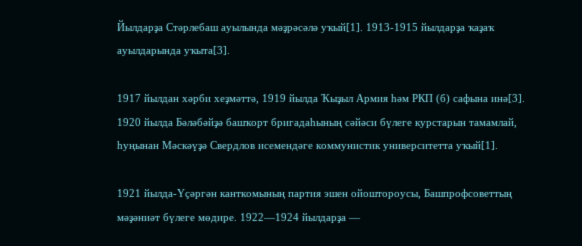Йылдарҙа Стәрлебаш ауылында мәҙрәсәлә уҡый[1]. 1913-1915 йылдарҙа ҡаҙаҡ ауылдарында уҡыта[3].

1917 йылдан хәрби хеҙмәттә, 1919 йылда Ҡыҙыл Армия һәм РКП (б) сафына инә[3]. 1920 йылда Бәләбәйҙә башҡорт бригадаһының сәйәси бүлеге курстарын тамамлай, һуңынан Мәскәүҙә Свердлов исемендәге коммунистик университетта уҡый[1].

1921 йылда-Үҫәргән канткомының партия эшен ойоштороусы, Башпрофсоветтың мәҙәниәт бүлеге мөдире. 1922—1924 йылдарҙа —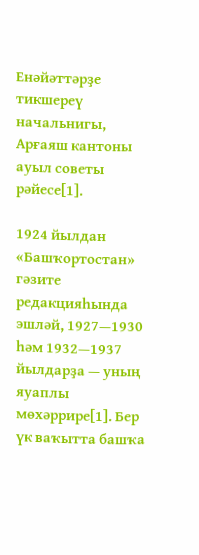Енәйәттәрҙе тикшереү начальнигы, Арғаяш кантоны ауыл советы рәйесе[1].

1924 йылдан «Башҡортостан» гәзите редакцияһында эшләй, 1927—1930 һәм 1932—1937 йылдарҙа — уның яуаплы мөхәррире[1]. Бер үк ваҡытта башҡа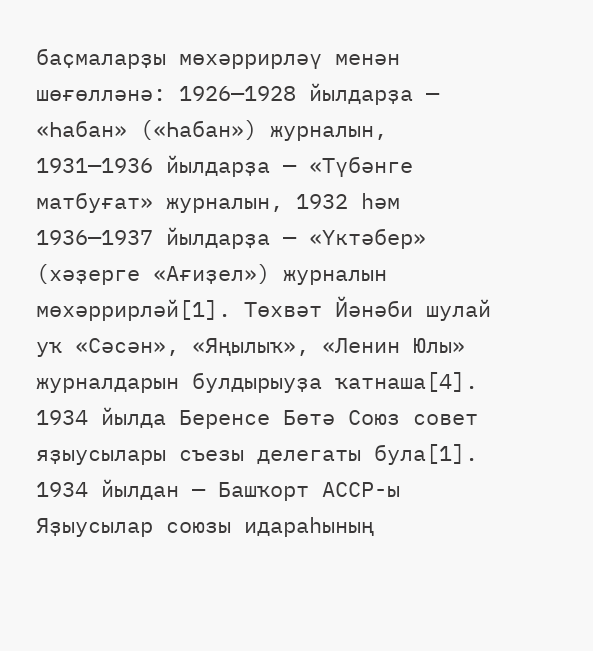баҫмаларҙы мөхәррирләү менән шөғөлләнә: 1926—1928 йылдарҙа — «Һабан» («Һабан») журналын, 1931—1936 йылдарҙа — «Түбәнге матбуғат» журналын, 1932 һәм 1936—1937 йылдарҙа — «Үктәбер» (хәҙерге «Ағиҙел») журналын мөхәррирләй[1]. Төхвәт Йәнәби шулай уҡ «Сәсән», «Яңылыҡ», «Ленин Юлы» журналдарын булдырыуҙа ҡатнаша[4]. 1934 йылда Беренсе Бөтә Союз совет яҙыусылары съезы делегаты була[1]. 1934 йылдан — Башҡорт АССР-ы Яҙыусылар союзы идараһының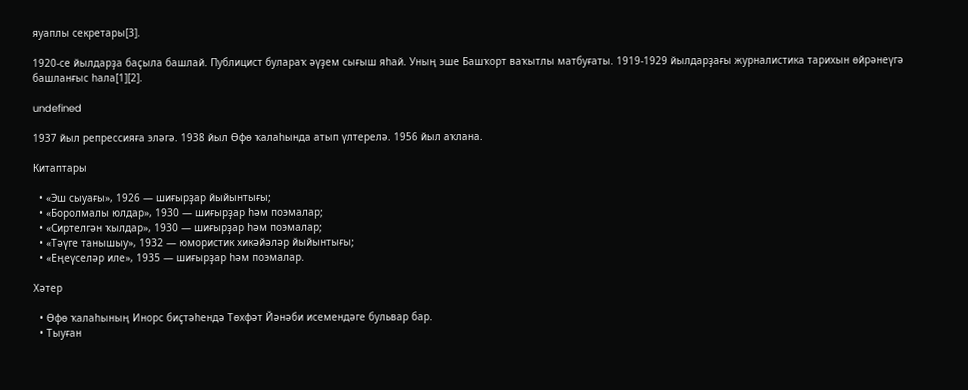яуаплы секретары[3].

1920-се йылдарҙа баҫыла башлай. Публицист булараҡ әүҙем сығыш яһай. Уның эше Башҡорт ваҡытлы матбуғаты. 1919-1929 йылдарҙағы журналистика тарихын өйрәнеүгә башланғыс һала[1][2].

undefined

1937 йыл репрессияға эләгә. 1938 йыл Өфө ҡалаһында атып үлтерелә. 1956 йыл аҡлана.

Китаптары

  • «Эш сыуағы», 1926 — шиғырҙар йыйынтығы;
  • «Боролмалы юлдар», 1930 — шиғырҙар һәм поэмалар;
  • «Сиртелгән ҡылдар», 1930 — шиғырҙар һәм поэмалар;
  • «Тәүге танышыу», 1932 — юмористик хикәйәләр йыйынтығы;
  • «Еңеүселәр иле», 1935 — шиғырҙар һәм поэмалар.

Хәтер

  • Өфө ҡалаһының Инорс биҫтәһендә Төхфәт Йәнәби исемендәге бульвар бар.
  • Тыуған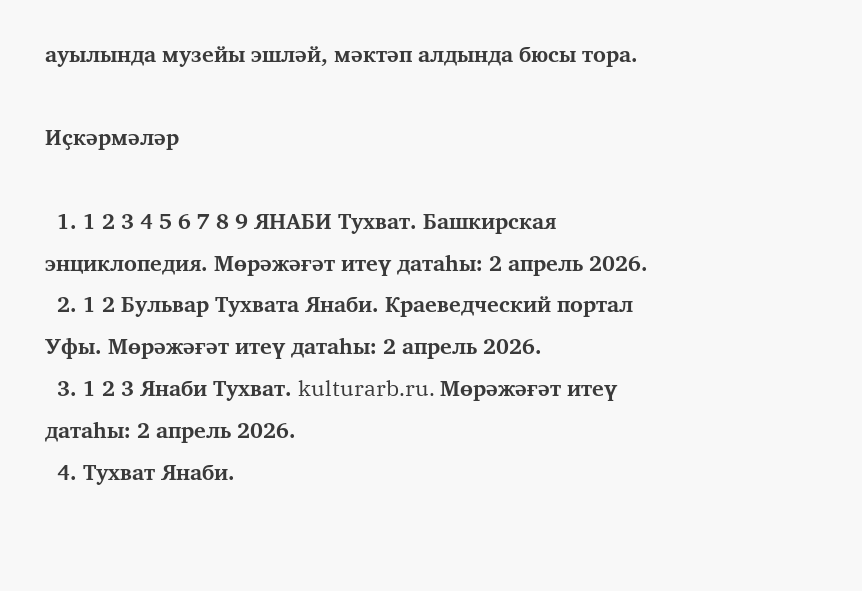ауылында музейы эшләй, мәктәп алдында бюсы тора.

Иҫкәрмәләр

  1. 1 2 3 4 5 6 7 8 9 ЯНАБИ Тухват. Башкирская энциклопедия. Мөрәжәғәт итеү датаһы: 2 апрель 2026.
  2. 1 2 Бульвар Тухвата Янаби. Краеведческий портал Уфы. Мөрәжәғәт итеү датаһы: 2 апрель 2026.
  3. 1 2 3 Янаби Тухват. kulturarb.ru. Мөрәжәғәт итеү датаһы: 2 апрель 2026.
  4. Тухват Янаби.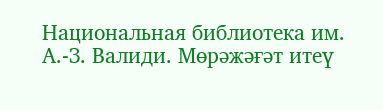Национальная библиотека им. А.-З. Валиди. Мөрәжәғәт итеү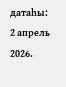датаһы: 2 апрель 2026.